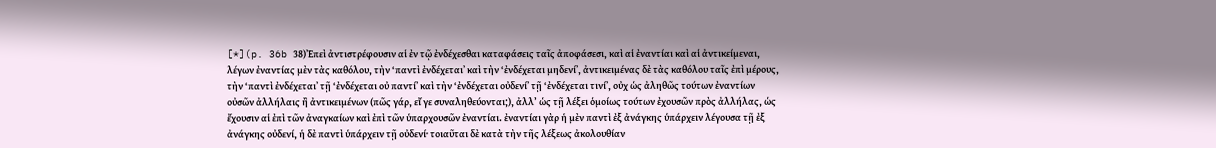[*](p. 36b 38)Ἐπεὶ ἀντιστρέφουσιν αἱ ἐν τῷ ἐνδέχεσθαι καταφάσεις ταῖς ἀποφάσεσι, καὶ αἱ ἐναντίαι καὶ αἱ ἀντικείμεναι, λέγων ἐναντίας μὲν τὰς καθόλου, τὴν ‘παντὶ ἐνδέχεται᾿ καὶ τὴν ‘ἐνδέχεται μηδενί᾿, ἀντικειμένας δὲ τὰς καθόλου ταῖς ἐπὶ μέρους, τὴν ‘παντὶ ἐνδέχεται᾿ τῇ ‘ἐνδέχεται οὐ παντί᾿ καὶ τὴν ‘ἐνδέχεται οὐδενί᾿ τῇ ‘ἐνδέχεται τινί᾿, οὐχ ὡς ἀληθῶς τούτων ἐναντίων οὐσῶν ἀλλήλαις ἢ ἀντικειμένων (πῶς γάρ, εἴ γε συναληθεύονται;), ἀλλ’ ὡς τῇ λέξει ὁμοίως τούτων ἐχουσῶν πρὸς ἀλλήλας, ὡς ἔχουσιν αἱ ἐπὶ τῶν ἀναγκαίων καὶ ἐπὶ τῶν ὑπαρχουσῶν ἐναντίαι. ἐναντίαι γὰρ ἡ μὲν παντὶ ἐξ ἀνάγκης ὑπάρχειν λέγουσα τῇ ἐξ ἀνάγκης οὐδενί, ἡ δὲ παντὶ ὑπάρχειν τῇ οὐδενί· τοιαῦται δὲ κατὰ τὴν τῆς λέξεως ἀκολουθίαν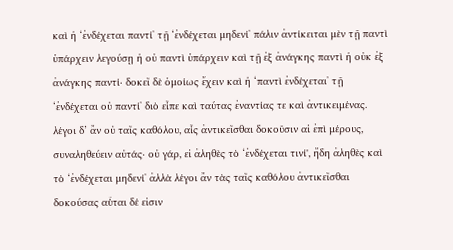καὶ ἡ ‘ἐνδέχεται παντί᾿ τῇ ‘ἐνδέχεται μηδενί᾿ πάλιν ἀντίκειται μὲν τῇ παντὶ ὑπάρχειν λεγούσῃ ἡ οὐ παντὶ ὑπάρχειν καὶ τῇ ἐξ ἀνάγκης παντὶ ἡ οὐκ ἐξ ἀνάγκης παντί· δοκεῖ δὲ ὁμοίως ἔχειν καὶ ἡ ‘παντὶ ἐνδέχεται᾿ τῇ ‘ἐνδέχεται οὐ παντί᾿ διὸ εἶπε καὶ ταύτας ἐναντίας τε καὶ ἀντικειμένας. λέγοι δ’ ἄν οὐ ταῖς καθόλου, αἷς ἀντικεῖσθαι δοκοῦσιν αἱ ἐπὶ μέρους, συναληθεύειν αὐτάς· οὐ γάρ, εἰ ἀληθὲς τὸ ‘ἐνδέχεται τινί', ἤδη ἀληθὲς καὶ τὸ ‘ἐνδέχεται μηδενί᾿ ἀλλὰ λέγοι ἄν τὰς ταῖς καθόλου ἀντικεῖσθαι δοκούσας αὗται δέ εἰσιν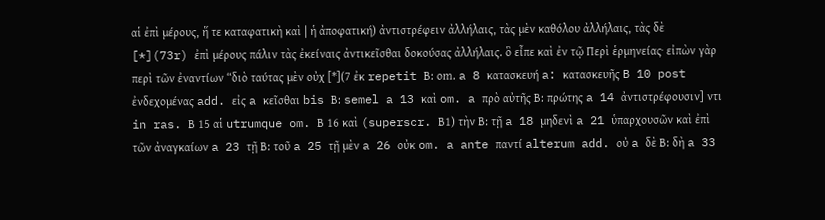αἱ ἐπὶ μέρους, ἥ τε καταφατικὴ καὶ | ἡ ἀποφατική) ἀντιστρέφειν ἀλλήλαις, τὰς μὲν καθόλου ἀλλήλαις, τὰς δὲ [*](73r) ἐπὶ μέρους πάλιν τὰς ἐκείναις ἀντικεῖσθαι δοκούσας ἀλλήλαις. ὃ εἶπε καὶ ἐν τῷ Περὶ ἑρμηνείας· εἰπὼν γὰρ περὶ τῶν ἐναντίων “διὸ ταύτας μὲν οὐχ [*](7 ἐκ repetit Β: οm. a 8 κατασκευή a: κατασκευῆς B 10 post ἐνδεχομένας add. εἰς a κεῖσθαι bis Β: semel a 13 καὶ om. a πρὸ αὐτῆς Β: πρώτης a 14 ἀντιστρέφουσιν] ντι in ras. Β 15 αἱ utrumque om. Β 16 καὶ (superscr. Β1) τὴν Β: τῇ a 18 μηδενὶ a 21 ὑπαρχουσῶν καὶ ἐπὶ τῶν ἀναγκαίων a 23 τῇ Β: τοῦ a 25 τῇ μὲν a 26 οὐκ om. a ante παντί alterum add. οὐ a δὲ Β: δὴ a 33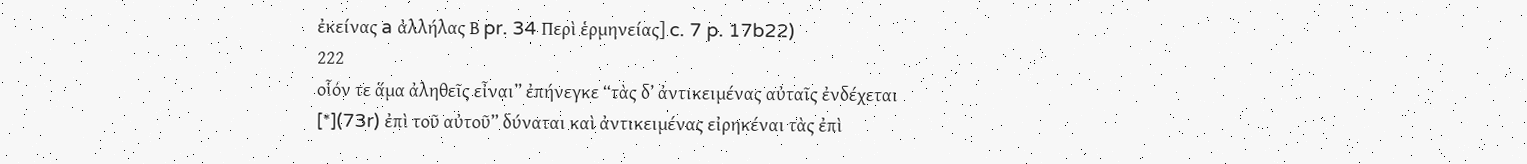ἐκείνας a ἀλλήλας Β pr. 34 Περὶ ἑρμηνείας] c. 7 p. 17b22)
222
οἷόν τε ἅμα ἀληθεῖς εἶναι” ἐπήνεγκε “τὰς δ’ ἀντικειμένας αὐταῖς ἐνδέχεται
[*](73r) ἐπὶ τοῦ αὐτοῦ” δύναται καὶ ἀντικειμένας εἰρηκέναι τὰς ἐπὶ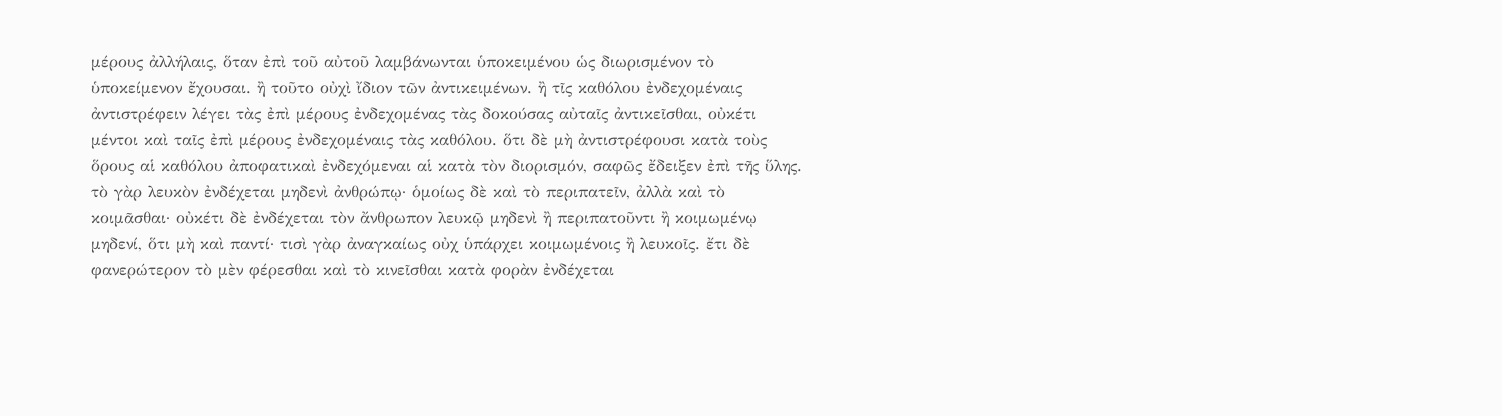μέρους ἀλλήλαις, ὅταν ἐπὶ τοῦ αὐτοῦ λαμβάνωνται ὑποκειμένου ὡς διωρισμένον τὸ ὑποκείμενον ἔχουσαι. ἢ τοῦτο οὐχὶ ἴδιον τῶν ἀντικειμένων. ἢ τῖς καθόλου ἐνδεχομέναις ἀντιστρέφειν λέγει τὰς ἐπὶ μέρους ἐνδεχομένας τὰς δοκούσας αὐταῖς ἀντικεῖσθαι, οὐκέτι μέντοι καὶ ταῖς ἐπὶ μέρους ἐνδεχομέναις τὰς καθόλου. ὅτι δὲ μὴ ἀντιστρέφουσι κατὰ τοὺς ὅρους αἱ καθόλου ἀποφατικαὶ ἐνδεχόμεναι αἱ κατὰ τὸν διορισμόν, σαφῶς ἔδειξεν ἐπὶ τῆς ὕλης. τὸ γὰρ λευκὸν ἐνδέχεται μηδενὶ ἀνθρώπῳ· ὁμοίως δὲ καὶ τὸ περιπατεῖν, ἀλλὰ καὶ τὸ κοιμᾶσθαι· οὐκέτι δὲ ἐνδέχεται τὸν ἄνθρωπον λευκῷ μηδενὶ ἢ περιπατοῦντι ἢ κοιμωμένῳ μηδενί, ὅτι μὴ καὶ παντί· τισὶ γὰρ ἀναγκαίως οὐχ ὑπάρχει κοιμωμένοις ἢ λευκοῖς. ἔτι δὲ φανερώτερον τὸ μὲν φέρεσθαι καὶ τὸ κινεῖσθαι κατὰ φορὰν ἐνδέχεται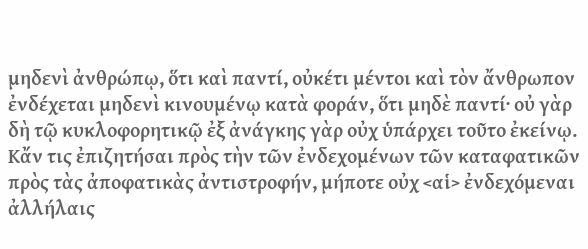μηδενὶ ἀνθρώπῳ, ὅτι καὶ παντί, οὐκέτι μέντοι καὶ τὸν ἄνθρωπον ἐνδέχεται μηδενὶ κινουμένῳ κατὰ φοράν, ὅτι μηδὲ παντί· οὐ γὰρ δὴ τῷ κυκλοφορητικῷ ἐξ ἀνάγκης γὰρ οὐχ ὑπάρχει τοῦτο ἐκείνῳ. Κἄν τις ἐπιζητήσαι πρὸς τὴν τῶν ἐνδεχομένων τῶν καταφατικῶν πρὸς τὰς ἀποφατικὰς ἀντιστροφήν, μήποτε οὐχ <αἱ> ἐνδεχόμεναι ἀλλήλαις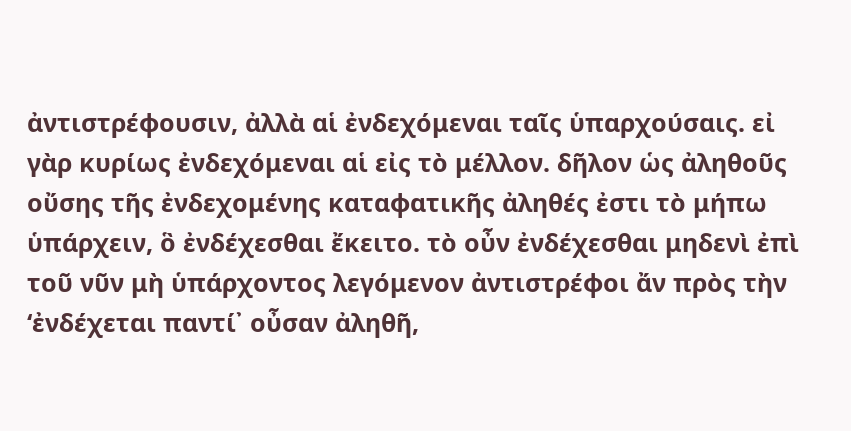ἀντιστρέφουσιν, ἀλλὰ αἱ ἐνδεχόμεναι ταῖς ὑπαρχούσαις. εἰ γὰρ κυρίως ἐνδεχόμεναι αἱ εἰς τὸ μέλλον. δῆλον ὡς ἀληθοῦς οὔσης τῆς ἐνδεχομένης καταφατικῆς ἀληθές ἐστι τὸ μήπω ὑπάρχειν, ὃ ἐνδέχεσθαι ἔκειτο. τὸ οὖν ἐνδέχεσθαι μηδενὶ ἐπὶ τοῦ νῦν μὴ ὑπάρχοντος λεγόμενον ἀντιστρέφοι ἄν πρὸς τὴν ‘ἐνδέχεται παντί᾿ οὖσαν ἀληθῆ,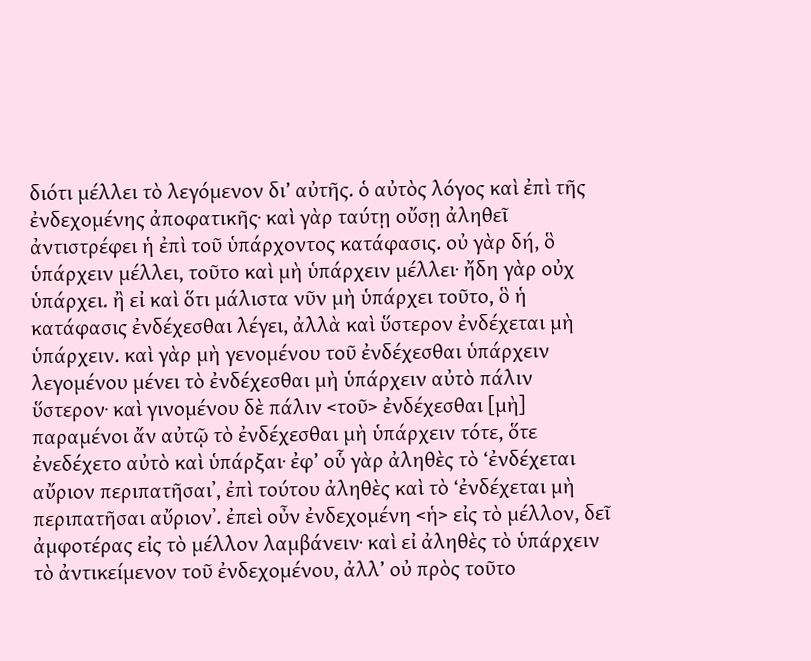διότι μέλλει τὸ λεγόμενον δι’ αὐτῆς. ὁ αὐτὸς λόγος καὶ ἐπὶ τῆς ἐνδεχομένης ἀποφατικῆς· καὶ γὰρ ταύτῃ οὔσῃ ἀληθεῖ ἀντιστρέφει ἡ ἐπὶ τοῦ ὑπάρχοντος κατάφασις. οὐ γὰρ δή, ὃ ὑπάρχειν μέλλει, τοῦτο καὶ μὴ ὑπάρχειν μέλλει· ἤδη γὰρ οὐχ ὑπάρχει. ἢ εἰ καὶ ὅτι μάλιστα νῦν μὴ ὑπάρχει τοῦτο, ὃ ἡ κατάφασις ἐνδέχεσθαι λέγει, ἀλλὰ καὶ ὕστερον ἐνδέχεται μὴ ὑπάρχειν. καὶ γὰρ μὴ γενομένου τοῦ ἐνδέχεσθαι ὑπάρχειν λεγομένου μένει τὸ ἐνδέχεσθαι μὴ ὑπάρχειν αὐτὸ πάλιν ὕστερον· καὶ γινομένου δὲ πάλιν <τοῦ> ἐνδέχεσθαι [μὴ] παραμένοι ἄν αὐτῷ τὸ ἐνδέχεσθαι μὴ ὑπάρχειν τότε, ὅτε ἐνεδέχετο αὐτὸ καὶ ὑπάρξαι· ἐφ’ οὗ γὰρ ἀληθὲς τὸ ‘ἐνδέχεται αὔριον περιπατῆσαι᾿, ἐπὶ τούτου ἀληθὲς καὶ τὸ ‘ἐνδέχεται μὴ περιπατῆσαι αὔριον᾿. ἐπεὶ οὖν ἐνδεχομένη <ἡ> εἰς τὸ μέλλον, δεῖ ἀμφοτέρας εἰς τὸ μέλλον λαμβάνειν· καὶ εἰ ἀληθὲς τὸ ὑπάρχειν τὸ ἀντικείμενον τοῦ ἐνδεχομένου, ἀλλ’ οὐ πρὸς τοῦτο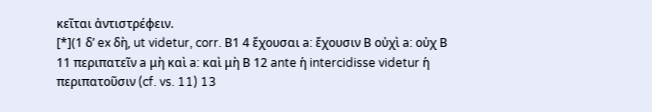κεῖται ἀντιστρέφειν.
[*](1 δ’ ex δὴ, ut videtur, corr. Β1 4 ἔχουσαι a: ἔχουσιν Β οὐχὶ a: οὐχ Β 11 περιπατεῖν a μὴ καὶ a: καὶ μὴ Β 12 ante ἡ intercidisse videtur ἡ περιπατοῦσιν (cf. vs. 11) 13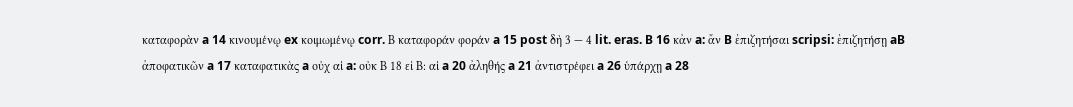καταφορὰν a 14 κινουμένῳ ex κοιμωμένῳ corr. Β καταφοράν φοράν a 15 post δὴ 3 — 4 lit. eras. B 16 κἀν a: ἄν B ἐπιζητήσαι scripsi: ἐπιζητήσῃ aB ἀποφατικῶν a 17 καταφατικὰς a οὐχ αἱ a: οὐκ Β 18 εἰ Β: αἱ a 20 ἀληθής a 21 ἀντιστρέφει a 26 ὑπάρχῃ a 28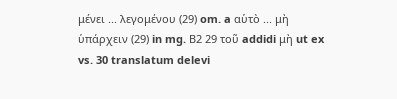μένει ... λεγομένου (29) om. a αὑτὸ ... μὴ ὑπάρχειν (29) in mg. Β2 29 τοῦ addidi μὴ ut ex vs. 30 translatum delevi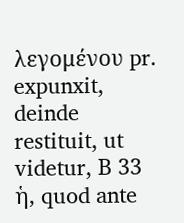λεγομένου pr. expunxit, deinde restituit, ut videtur, Β 33 ἡ, quod ante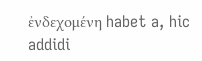ἐνδεχομένη habet a, hic addidi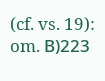(cf. vs. 19): om. Β)223